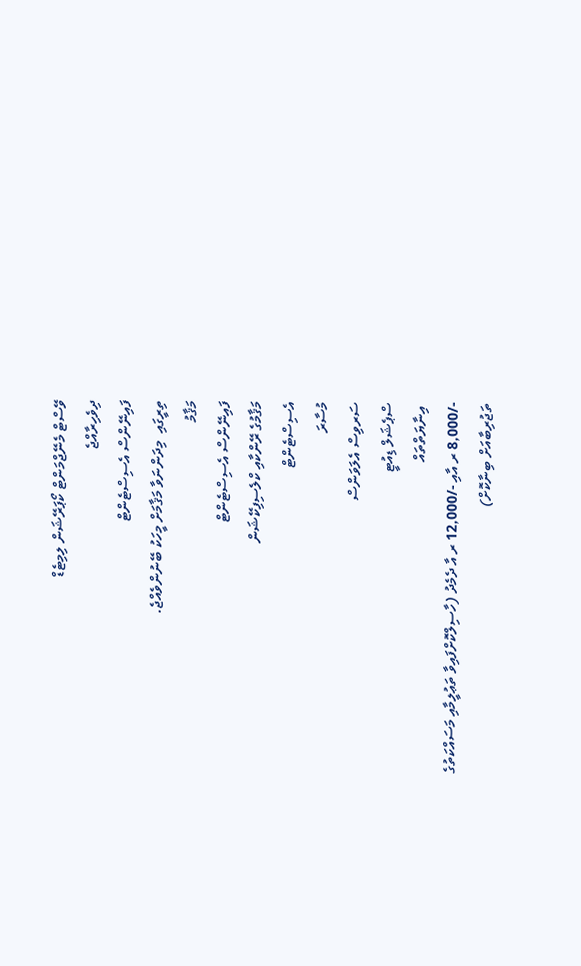ވޭސްޓް މެނޭޖްމަންޓް ކޯޕަރޭޝަން ލިމިޓެޑް
ދިވެހިރާއްޖެ
ފައިނޭންސް އެސިސްޓެންޓް
ތިރީގައި  މިދަންނަވާ މަޤާމަށް މީހަކު ބޭނުންވެއްޖެ.
މަޤާމު
ފައިނޭންސް އެސިސްޓެންޓް
މަޤާމުގެ ރޭންކާއި ކްލެސިފިކޭޝަން
އެސިސްޓެންޓް
މުސާރަ
ސަރވިސް އެލަވަންސް
ސްޕެޝަލް ޑިއުޓީ
 އިނާޔަތްތައް
-/8,000 ރ އާއި -/12,000 ރ އާ ދެމެދު (ހާސިލްކޮށްފައިވާ ތަޢުލީމާއި މަސައްކަތުގެ ތަޖުރިބާއަށް ބިނާކޮށް)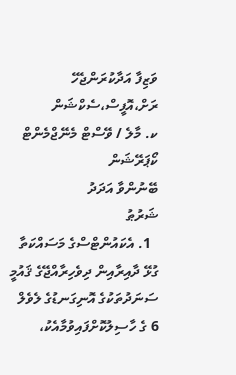ވަޒިފާ އަދާކުރަންޖެހޭ ރަށް،އޮފީސް،ސެކްޝަން
ކ. މާލެ / ވޭސްޓް މެނޭޖްމެންޓް ކޯޕަރޭޝަން
ބޭނުންވާ އަދަދު
ޝަރުޠު
  1. އެކައުންޓްސްގެ މަސައްކަތާ ގުޅޭ ދާއިރާއިން ދިވެހިރާއްޖޭގެ ޤައުމީ ސަނަދުތަކުގެ އޮނިގަނޑުގެ ލެވެލް 6 ގެ ހާސިލުކޮށްފައިވުމާއެކު،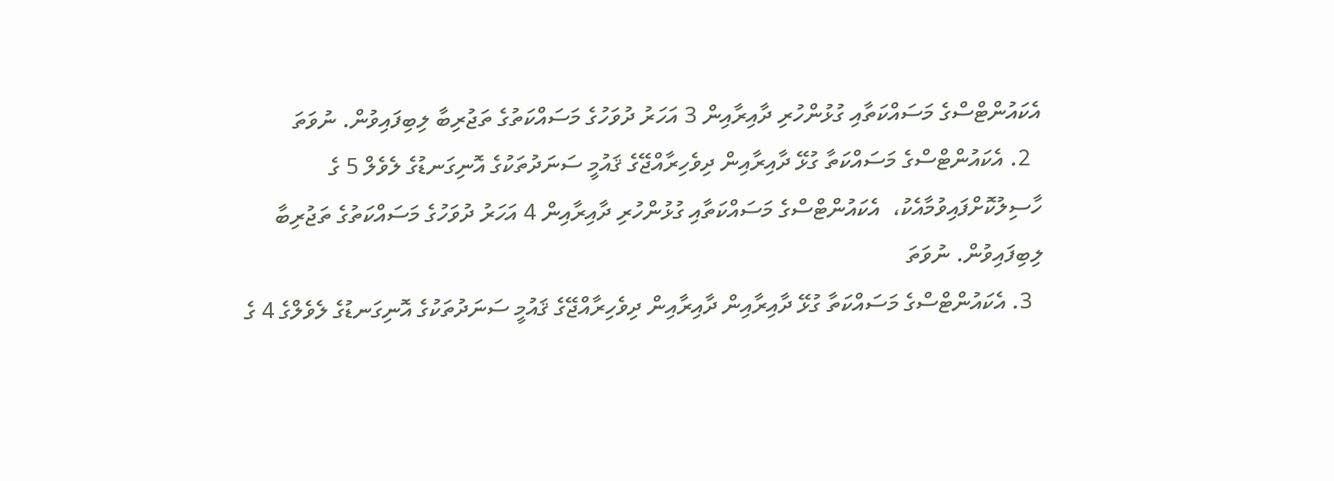އެކައުންޓްސްގެ މަސައްކަތާއި ގުޅުންހުރި ދާއިރާއިން 3 އަހަރު ދުވަހުގެ މަސައްކަތުގެ ތަޖުރިބާ ލިބިފައިވުން. ނުވަތަ
  2. އެކައުންޓްސްގެ މަސައްކަތާ ގުޅޭ ދާއިރާއިން ދިވެހިރާއްޖޭގެ ޤައުމީ ސަނަދުތަކުގެ އޮނިގަނޑުގެ ލެވެލް 5 ގެ ހާސިލުކޮށްފައިވުމާއެކު،  އެކައުންޓްސްގެ މަސައްކަތާއި ގުޅުންހުރި ދާއިރާއިން 4 އަހަރު ދުވަހުގެ މަސައްކަތުގެ ތަޖުރިބާ ލިބިފައިވުން. ނުވަތަ
  3. އެކައުންޓްސްގެ މަސައްކަތާ ގުޅޭ ދާއިރާއިން ދާއިރާއިން ދިވެހިރާއްޖޭގެ ޤައުމީ ސަނަދުތަކުގެ އޮނިގަނޑުގެ ލެވެލްގެ 4 ގެ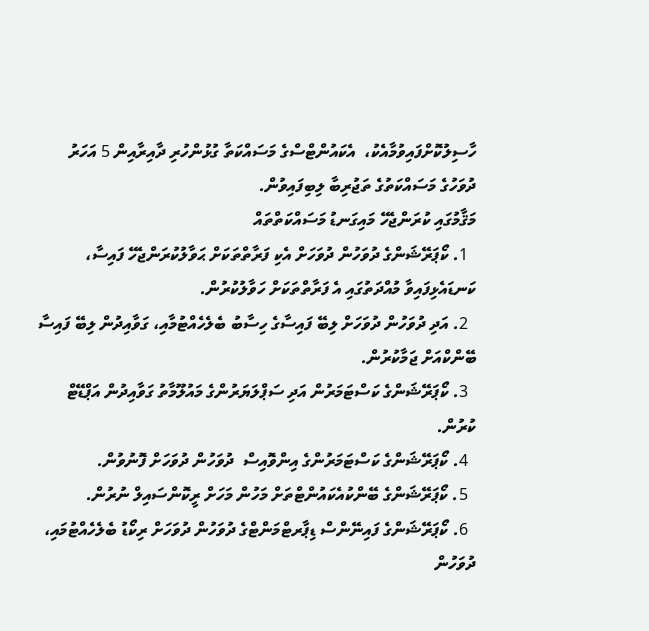ހާސިލުކޮށްފައިވުމާއެކު،  އެކައުންޓްސްގެ މަސައްކަތާ ގުޅުންހުރި ދާއިރާއިން 5 އަހަރު ދުވަހުގެ މަސައްކަތުގެ ތަޖުރިބާ ލިބިފައިވުން.
މަޤާމުގައި ކުރަންޖެހޭ މައިގަނޑު މަސައްކަތްތައް
  1. ކޯޕަރޭޝަންގެ ދުވަހުން ދުވަހަށް އެކި ފަރާތްތަކަށް ޙަވާލުކުރަންޖެހޭ ފައިސާ، ކަނޑައެޅިފައިވާ މުއްދަތުގައި އެ ފަރާތްތަކަށް ހަވާލުކުރުން.
  2. އަދި ދުވަހުން ދުވަހަށް ލިބޭ ފައިސާގެ ހިސާބު ބެލެހެއްޓުމާއި، ގަވާއިދުން ލިބޭ ފައިސާ ބޭންކްއަށް ޖަމާކުރުން.
  3. ކޯޕަރޭޝަންގެ ކަސްޓަމަރުން އަދި ސަޕްލަޔަރުންގެ މައުލޫމާތު ގަވާއިދުން އަޕްޑޭޓް ކުރުން.
  4. ކޯޕަރޭޝަންގެ ކަސްޓަމަރުންގެ އިންވޮއިސް  ދުވަހުން ދުވަހަށް ފޮނުވުން.
  5. ކޯޕަރޭޝަންގެ ބޭންކުއެކައުންޓްތަށް މަހުން މަހަށް ރީކޮންސައިލް ނުރުން.
  6. ކޯޕަރޭޝަންގެ ފައިނޭންސް ޑިޕާރޓްމަންޓްގެ ދުވަހުން ދުވަހަށް ރިކޯޑު ބެލެހެއްޓުމައި،  ދުވަހުން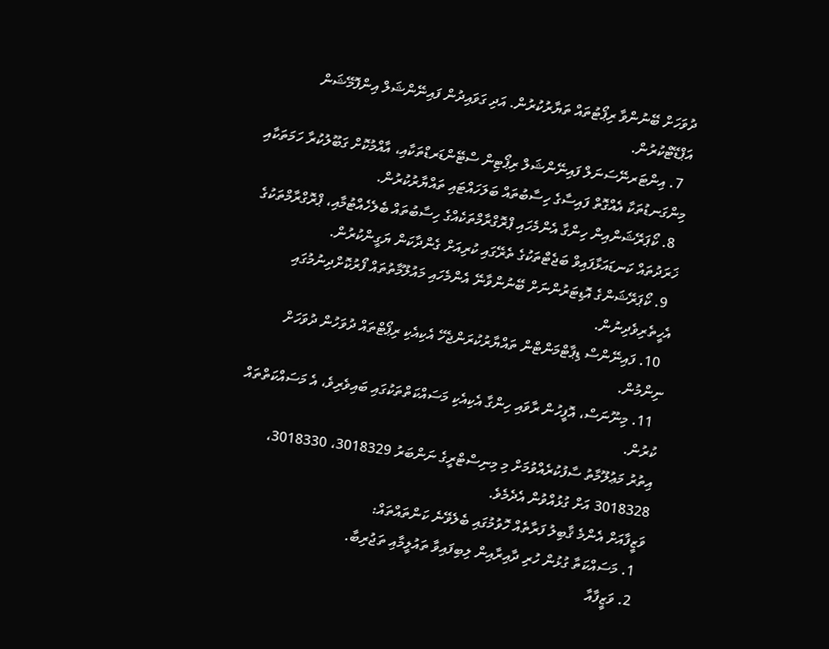ދުވަހަށް ބޭނުންވާ ރިޕޯޓުތައް ތަޔާރުކުރުން. އަދި ގަވައިދުން ފައިނޭންޝަލް އިންފޮމޭޝަން އަޕްޑޭޓްކުރުން.
  7. އިންޓަރނޭސަނަލް ފައިނޭންޝަލް ރިޕޯޓިން ސްޓޭންޑަރޑްތަކާއި، އާއްމުކޮށް ގަބޫލުކުރާ ހަމަތަކާއި މިންގަނޑުތަކާ އެއްގޮތް ފައިސާގެ ހިސާބުތައް ބަލަހައްޓައި ތައްޔާރުކުރުން.
  8. ކޯޕަރޭޝަންއިން ހިންގާ އެންމެހައި ޕްރޮގްރާމްތަކެއްގެ ހިސާބުތައް ބެލެހެއްޓުމާއި، ޕްރޮގްރާމްތަކުގެ ޚަރަދުތައް ކަނޑައަޅާފައިވް ބަޖެޓްތަކުގެ ތެރޭގައި ކުރިއަށް ގެންދާކަން ޔަގީންކުރުން.
  9. ކޯޕަރޭޝަންގެ އޮޑިޓަރުންނަށް ބޭނުންވާނޭ އެންމެހައި މައުލޫމާތުތައް ފޯރުކޮށްދިނުމުގައި އެހީތެރިވެދިނުން.
  10. ފައިނޭންސް ޑިޕާޓްމަންޓްން ތައްޔާރުކުރަންޖެހޭ އެކިއެކި ރިޕޯޓްތައް ދުވަހުން ދުވަހަށް ނިންމުން.
  11. މިނޫނަސް، އޮފީހުން ރާވައި ހިންގާ އެކިއެކި މަސައްކަތްތަކުގައި ބައިވެރިވެ، އެ މަސައްކަތްތައް ކުރުން.
އިތުރު މަޢުލޫމާތު ސާފުކުރެއްވުމަށް މި މިނިސްޓްރީގެ ނަންބަރު 3018329، 3018330، 3018328 އަށް ގުޅުއްވުން އެދެމެވެ.
ވަޒީފާއަށް އެންމެ ޤާބިލު ފަރާތެއް ހޮވުމުގައި ބެލެވޭނެ ކަންތައްތައް:
  1. މަސައްކަތާ ގުޅުން ހުރި ދާއިރާއިން ލިބިފައިވާ ތައުލީމާއި ތަޖުރިބާ.
  2. ވަޒީފާއާ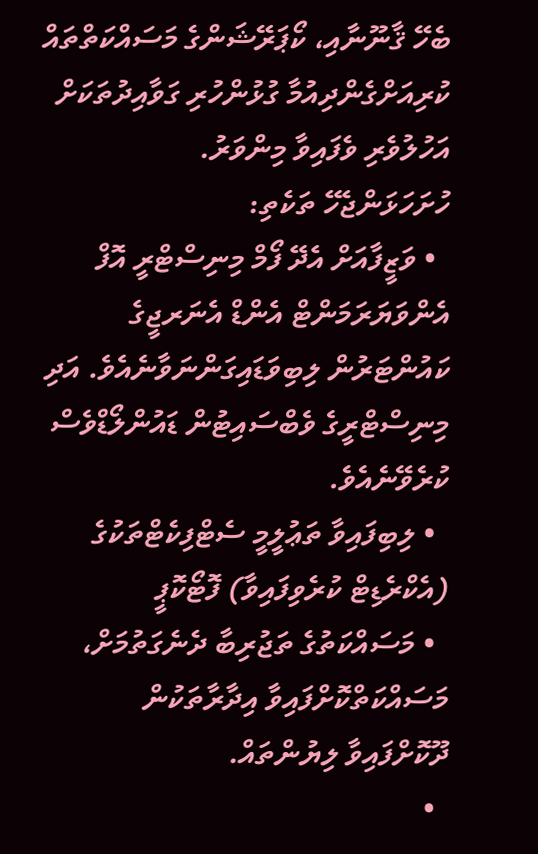ބެހޭ ޤާނޫނާއި، ކޯޕަރޭޝަންގެ މަސައްކަތްތައް ކުރިއަށްގެންދިއުމާ ގުޅުންހުރި ގަވާއިދުތަކަށް އަހުލުވެރި ވެފައިވާ މިންވަރު.
ހުށަހަޅަންޖެހޭ ތަކެތި:
  • ވަޒީފާއަށް އެދޭ ފޯމް މިނިސްޓްރީ އޮފް އެންވަޔަރަމަންޓް އެންޑް އެނަރޖީގެ ކައުންޓަރުން ލިބިވަޑައިގަންނަވާނެއެވެ. އަދި މިނިސްޓްރީގެ ވެބްސައިޓުން ޑައުންލޯޑްވެސް ކުރެވޭނެއެވެ.
  • ލިބިފައިވާ ތަޢުލީމީ ސެޓްފިކެޓްތަކުގެ  (އެކްރެޑިޓް ކުރެވިފައިވާ) ފޮޓޯކޮޕީ
  • މަސައްކަތުގެ ތަޖުރިބާ ދެނެގަތުމަށް، މަސައްކަތްކޮށްފައިވާ އިދާރާތަކުން ދޫކޮށްފައިވާ ލިޔުންތައް.
  •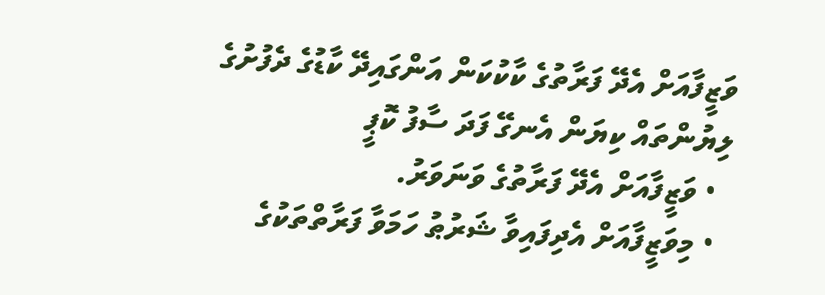ވަޒީފާއަށް އެދޭ ފަރާތުގެ ކާކުކަން އަންގައިދޭ ކާޑުގެ ދެފުށުގެ ލިޔުންތައް ކިޔަން އެނގޭ ފަދަ ސާފު ކޮޕީ
  • ވަޒީފާއަށް އެދޭ ފަރާތުގެ ވަނަވަރު.
  • މިވަޒީފާއަށް އެދިފައިވާ ޝަރުޠު ހަމަވާ ފަރާތްތަކުގެ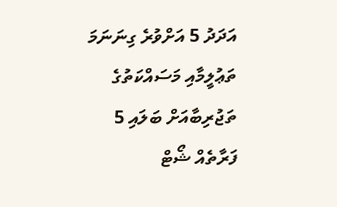އަދަދު 5 އަށްވުރެ ގިނަނަމަ ތަޢުލީމާއި މަސައްކަތުގެ ތަޖުރިބާއަށް ބަލައި 5 ފަރާތެއް ޝޯޓް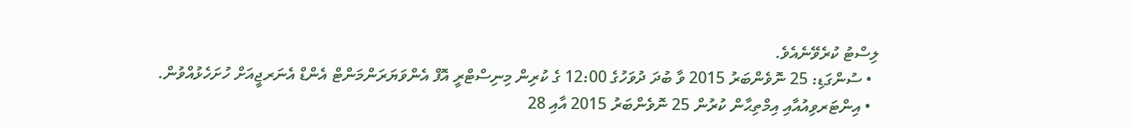ލިސްޓު ކުރެވޭނެއެވެ.
  • ސުންގަޑި: 25 ނޮވެންބަރު 2015 ވާ ބުދަ ދުވަހުގެ 12:00 ގެ ކުރިން މިނިސްޓްރީ އޮފް އެންވަޔަރަންމަންޓް އެންޑް އެނަރޖީއަށް ހުށަހެޅުއްވުން.
  • އިންޓަރވިއުއާއި އިމްތިޙާން ކުރުން 25 ނޮވެންބަރު 2015 އާއި 28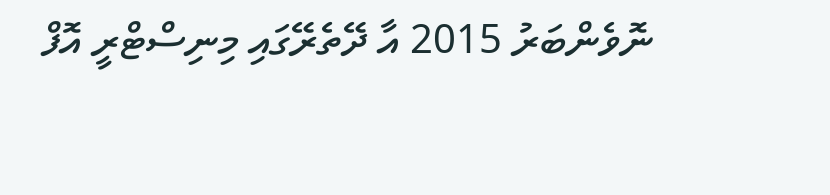ނޮވެންބަރު 2015 އާ ދޭތެރޭގައި މިނިސްޓްރީ އޮފް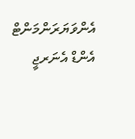އެންވަޔަރަންމަންޓް އެންޑް އެނަރޖީ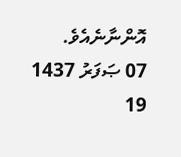އޮންނާނެއެވެ.
07 ޞަފަރު 1437
19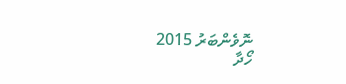ނޮވެންބަރު 2015
ހޯދާ